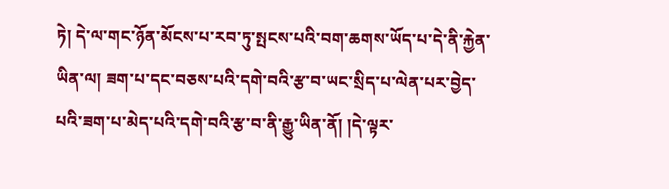ཏེ། དེ་ལ་གང་ཉོན་མོངས་པ་རབ་ཏུ་སྤངས་པའི་བག་ཆགས་ཡོད་པ་དེ་ནི་རྐྱེན་ཡིན་ལ། ཟག་པ་དང་བཅས་པའི་དགེ་བའི་རྩ་བ་ཡང་སྲིད་པ་ལེན་པར་བྱེད་པའི་ཟག་པ་མེད་པའི་དགེ་བའི་རྩ་བ་ནི་རྒྱུ་ཡིན་ནོ། །དེ་ལྟར་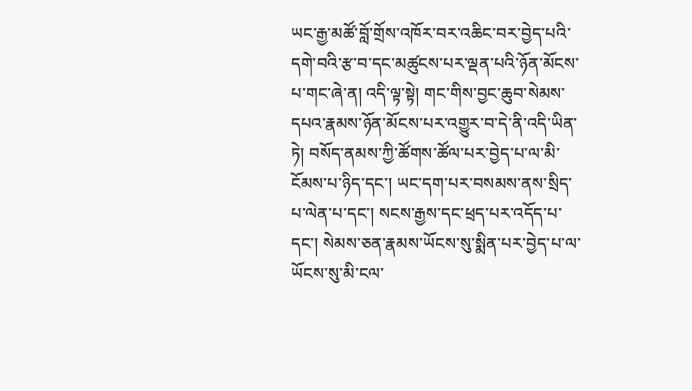ཡང་རྒྱ་མཚོ་བློ་གྲོས་འཁོར་བར་འཆིང་བར་བྱེད་པའི་དགེ་བའི་རྩ་བ་དང་མཚུངས་པར་ལྡན་པའི་ཉོན་མོངས་པ་གང་ཞེ་ན། འདི་ལྟ་སྟེ། གང་གིས་བྱང་ཆུབ་སེམས་དཔའ་རྣམས་ཉོན་མོངས་པར་འགྱུར་བ་དེ་ནི་འདི་ཡིན་ཏེ། བསོད་ནམས་ཀྱི་ཚོགས་ཚོལ་པར་བྱེད་པ་ལ་མི་ངོམས་པ་ཉིད་དང་། ཡང་དག་པར་བསམས་ནས་སྲིད་པ་ལེན་པ་དང་། སངས་རྒྱས་དང་ཕྲད་པར་འདོད་པ་དང་། སེམས་ཅན་རྣམས་ཡོངས་སུ་སྨིན་པར་བྱེད་པ་ལ་ཡོངས་སུ་མི་ངལ་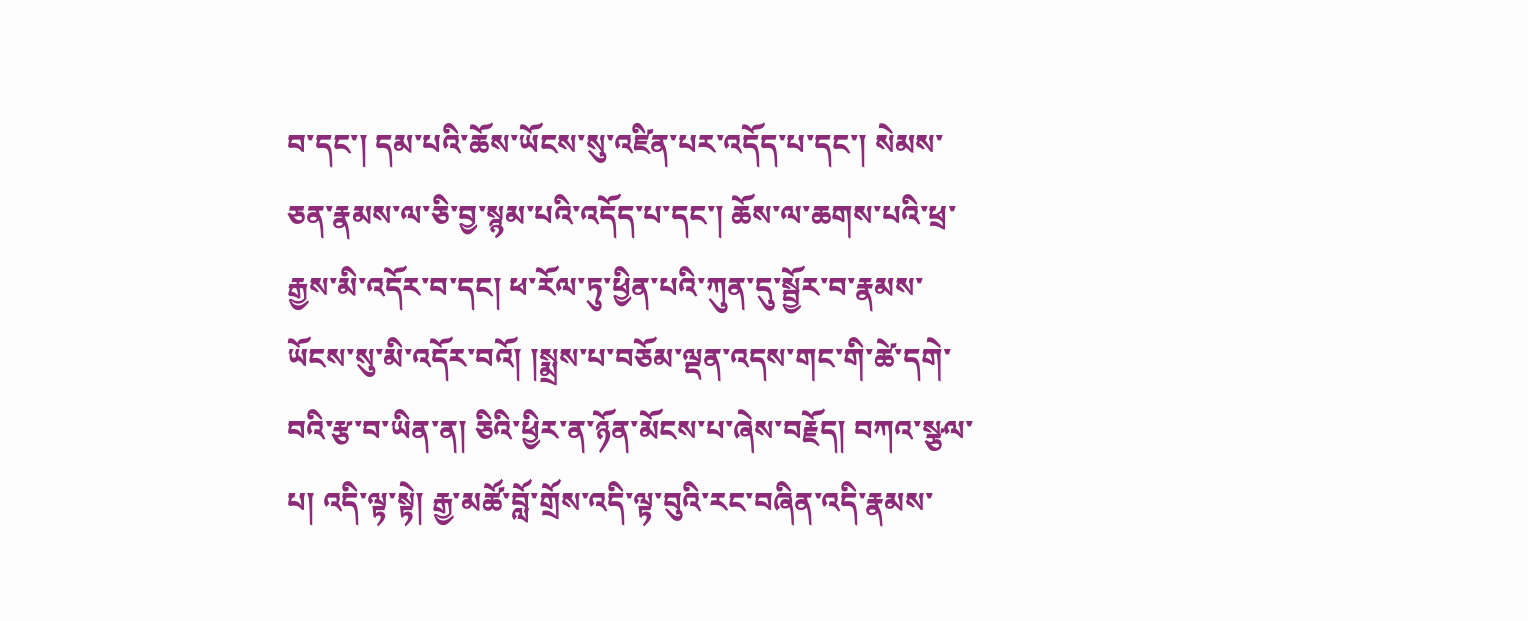བ་དང་། དམ་པའི་ཆོས་ཡོངས་སུ་འཛིན་པར་འདོད་པ་དང་། སེམས་ཅན་རྣམས་ལ་ཅི་བྱ་སྙམ་པའི་འདོད་པ་དང་། ཆོས་ལ་ཆགས་པའི་ཕྲ་རྒྱས་མི་འདོར་བ་དང། ཕ་རོལ་ཏུ་ཕྱིན་པའི་ཀུན་དུ་སྦྱོར་བ་རྣམས་ཡོངས་སུ་མི་འདོར་བའོ། །སྨྲས་པ་བཅོམ་ལྡན་འདས་གང་གི་ཚེ་དགེ་བའི་རྩ་བ་ཡིན་ན། ཅིའི་ཕྱིར་ན་ཉོན་མོངས་པ་ཞེས་བརྗོད། བཀའ་སྩལ་པ། འདི་ལྟ་སྟེ། རྒྱ་མཚོ་བློ་གྲོས་འདི་ལྟ་བུའི་རང་བཞིན་འདི་རྣམས་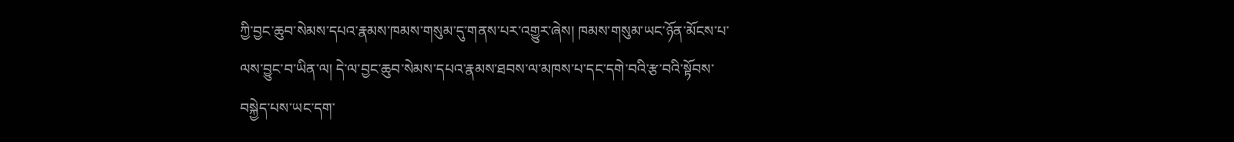ཀྱི་བྱང་ཆུབ་སེམས་དཔའ་རྣམས་ཁམས་གསུམ་དུ་གནས་པར་འགྱུར་ཞེས། ཁམས་གསུམ་ཡང་ཉོན་མོངས་པ་ལས་བྱུང་བ་ཡིན་ལ། དེ་ལ་བྱང་ཆུབ་སེམས་དཔའ་རྣམས་ཐབས་ལ་མཁས་པ་དང་དགེ་བའི་རྩ་བའི་སྟོབས་བསྐྱེད་པས་ཡང་དག་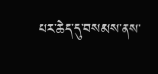པར་ཆེད་དུ་བསམས་ནས་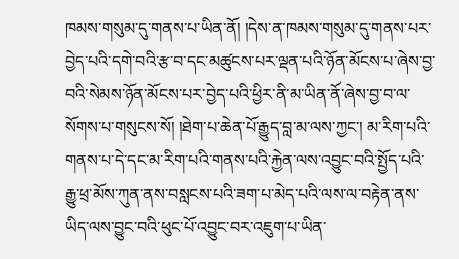ཁམས་གསུམ་དུ་གནས་པ་ཡིན་ནོ། །དེས་ན་ཁམས་གསུམ་དུ་གནས་པར་བྱེད་པའི་དགེ་བའི་རྩ་བ་དང་མཚུངས་པར་ལྡན་པའི་ཉོན་མོངས་པ་ཞེས་བྱ་བའི་སེམས་ཉོན་མོངས་པར་བྱེད་པའི་ཕྱིར་ནི་མ་ཡིན་ནོ་ཞེས་བྱ་བ་ལ་སོགས་པ་གསུངས་སོ། །ཐེག་པ་ཆེན་པོ་རྒྱུད་བླ་མ་ལས་ཀྱང་། མ་རིག་པའི་གནས་པ་དེ་དང་མ་རིག་པའི་གནས་པའི་རྐྱེན་ལས་འབྱུང་བའི་སྤྱོད་པའི་རྒྱུ་ཕྲ་མོས་ཀུན་ནས་བསླངས་པའི་ཟག་པ་མེད་པའི་ལས་ལ་བརྟེན་ནས་ཡིད་ལས་བྱུང་བའི་ཕུང་པོ་འབྱུང་བར་འཇུག་པ་ཡིན་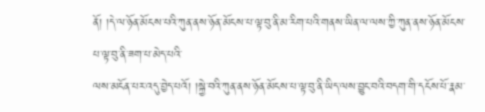ནོ། །དེ་ལ་ཉོན་མོངས་པའི་ཀུན་ནས་ཉོན་མོངས་པ་ལྟ་བུ་ནི་མ་རིག་པའི་གནས་ཡིན་ལ་ལས་ཀྱི་ཀུན་ནས་ཉོན་མོངས་པ་ལྟ་བུ་ནི་ཟག་པ་མེད་པའི་
ལས་མངོན་པར་འདུ་བྱེད་པའོ། །སྐྱེ་བའི་ཀུན་ནས་ཉོན་མོངས་པ་ལྟ་བུ་ནི་ཡིད་ལས་བྱུང་བའི་བདག་གི་དངོས་པོ་རྣམ་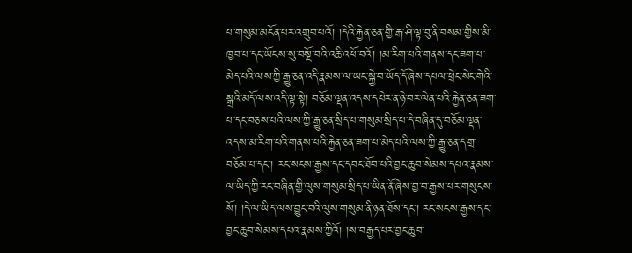པ་གསུམ་མངོན་པར་འགྲུབ་པའོ། །དེའི་རྐྱེན་ཅན་གྱི་རྒ་ཤི་ལྟ་བུ་ནི་བསམ་གྱིས་མི་ཁྱབ་པ་དང་ཡོངས་སུ་བསྔོ་བའི་འཆི་འཕོ་བའོ། །མ་རིག་པའི་གནས་དང་ཟག་པ་མེད་པའི་ལས་ཀྱི་རྒྱུ་ཅན་འདི་རྣམས་ལ་ཡང་སྐྱེ་བ་ཡོད་དོ་ཞེས་དཔལ་ཕྲེང་སེང་གེའི་སྒྲའི་མདོ་ལས་འདི་ལྟ་སྟེ། བཅོམ་ལྡན་འདས་དཔེར་ན་ཉེ་བར་ལེན་པའི་རྐྱེན་ཅན་ཟག་པ་དང་བཅས་པའི་ལས་ཀྱི་རྒྱུ་ཅན་སྲིད་པ་གསུམ་སྲིད་པ་དེ་བཞིན་དུ་བཅོམ་ལྡན་འདས་མ་རིག་པའི་གནས་པའི་རྐྱེན་ཅན་ཟག་པ་མེད་པའི་ལས་ཀྱི་རྒྱུ་ཅན་དགྲ་བཅོམ་པ་དང་། རང་སངས་རྒྱས་དང་དབང་ཐོབ་པའི་བྱང་ཆུབ་སེམས་དཔའ་རྣམས་ལ་ཡིད་ཀྱི་རང་བཞིན་གྱི་ལུས་གསུམ་སྲིད་པ་ཡིན་ནོ་ཞེས་བྱ་བ་རྒྱས་པར་གསུངས་སོ། །དེ་ལ་ཡིད་ལས་བྱུང་བའི་ལུས་གསུམ་ནི་ཉན་ཐོས་དང་། རང་སངས་རྒྱས་དང་བྱང་ཆུབ་སེམས་དཔའ་རྣམས་ཀྱིའོ། །ས་བརྒྱད་པར་བྱང་ཆུབ་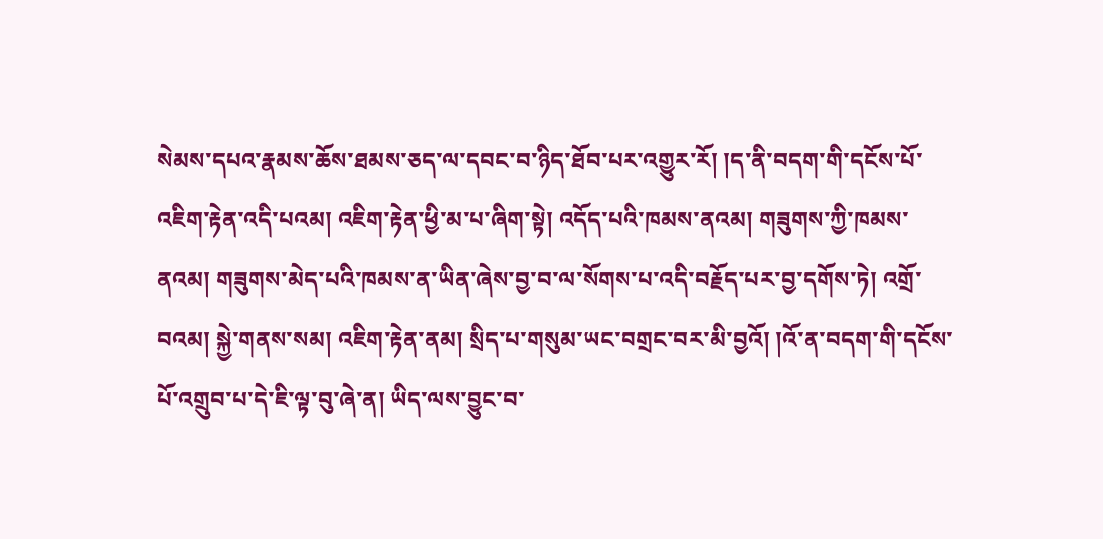སེམས་དཔའ་རྣམས་ཆོས་ཐམས་ཅད་ལ་དབང་བ་ཉིད་ཐོབ་པར་འགྱུར་རོ། །ད་ནི་བདག་གི་དངོས་པོ་འཇིག་རྟེན་འདི་པའམ། འཇིག་རྟེན་ཕྱི་མ་པ་ཞིག་སྟེ། འདོད་པའི་ཁམས་ནའམ། གཟུགས་ཀྱི་ཁམས་ནའམ། གཟུགས་མེད་པའི་ཁམས་ན་ཡིན་ཞེས་བྱ་བ་ལ་སོགས་པ་འདི་བརྗོད་པར་བྱ་དགོས་ཏེ། འགྲོ་བའམ། སྐྱེ་གནས་སམ། འཇིག་རྟེན་ནམ། སྲིད་པ་གསུམ་ཡང་བགྲང་བར་མི་བྱའོ། །འོ་ན་བདག་གི་དངོས་པོ་འགྲུབ་པ་དེ་ཇི་ལྟ་བུ་ཞེ་ན། ཡིད་ལས་བྱུང་བ་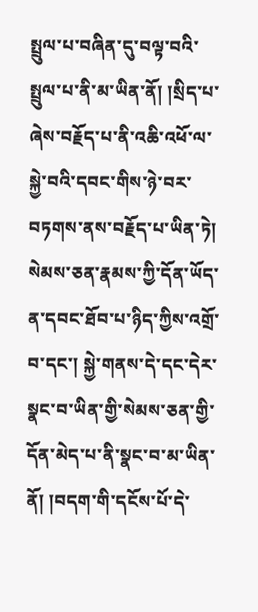སྤྲུལ་པ་བཞིན་དུ་བལྟ་བའི་སྤྲུལ་པ་ནི་མ་ཡིན་ནོ། །སྲིད་པ་ཞེས་བརྗོད་པ་ནི་འཆི་འཕོ་ལ་སྐྱེ་བའི་དབང་གིས་ཉེ་བར་བཏགས་ནས་བརྗོད་པ་ཡིན་ཏེ། སེམས་ཅན་རྣམས་ཀྱི་དོན་ཡོད་ན་དབང་ཐོབ་པ་ཉིད་ཀྱིས་འགྲོ་བ་དང་། སྐྱེ་གནས་དེ་དང་དེར་སྣང་བ་ཡིན་གྱི་སེམས་ཅན་གྱི་དོན་མེད་པ་ནི་སྣང་བ་མ་ཡིན་ནོ། །བདག་གི་དངོས་པོ་དེ་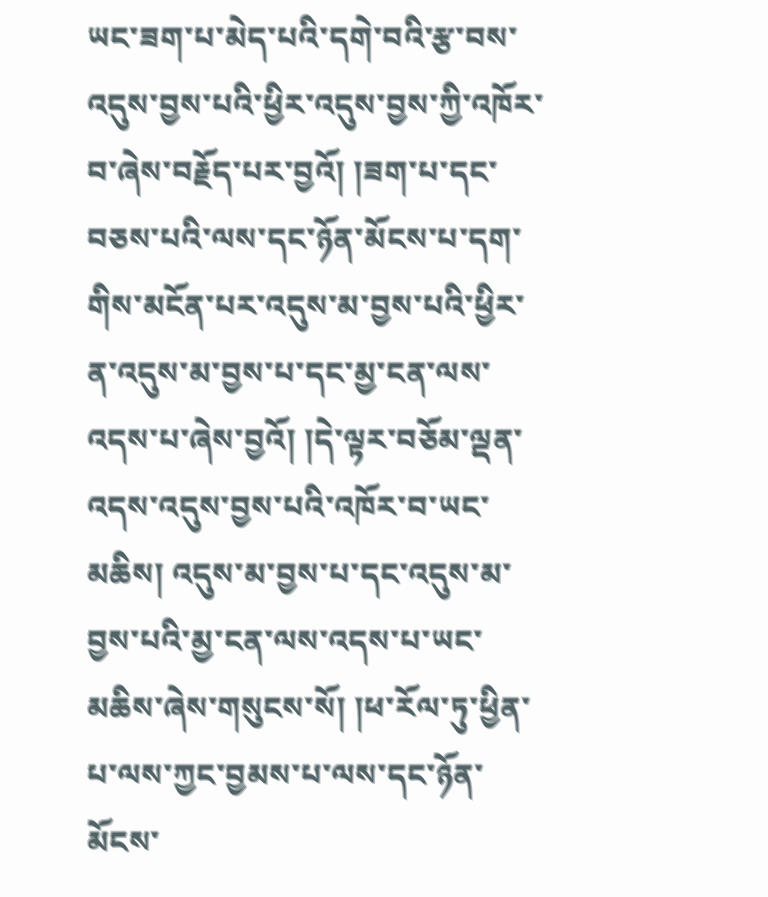ཡང་ཟག་པ་མེད་པའི་དགེ་བའི་རྩ་བས་འདུས་བྱས་པའི་ཕྱིར་འདུས་བྱས་ཀྱི་འཁོར་བ་ཞེས་བརྗོད་པར་བྱའོ། །ཟག་པ་དང་བཅས་པའི་ལས་དང་ཉོན་མོངས་པ་དག་གིས་མངོན་པར་འདུས་མ་བྱས་པའི་ཕྱིར་ན་འདུས་མ་བྱས་པ་དང་མྱ་ངན་ལས་འདས་པ་ཞེས་བྱའོ། །དེ་ལྟར་བཅོམ་ལྡན་འདས་འདུས་བྱས་པའི་འཁོར་བ་ཡང་
མཆིས། འདུས་མ་བྱས་པ་དང་འདུས་མ་བྱས་པའི་མྱ་ངན་ལས་འདས་པ་ཡང་མཆིས་ཞེས་གསུངས་སོ། །ཕ་རོལ་ཏུ་ཕྱིན་པ་ལས་ཀྱང་བྱམས་པ་ལས་དང་ཉོན་མོངས་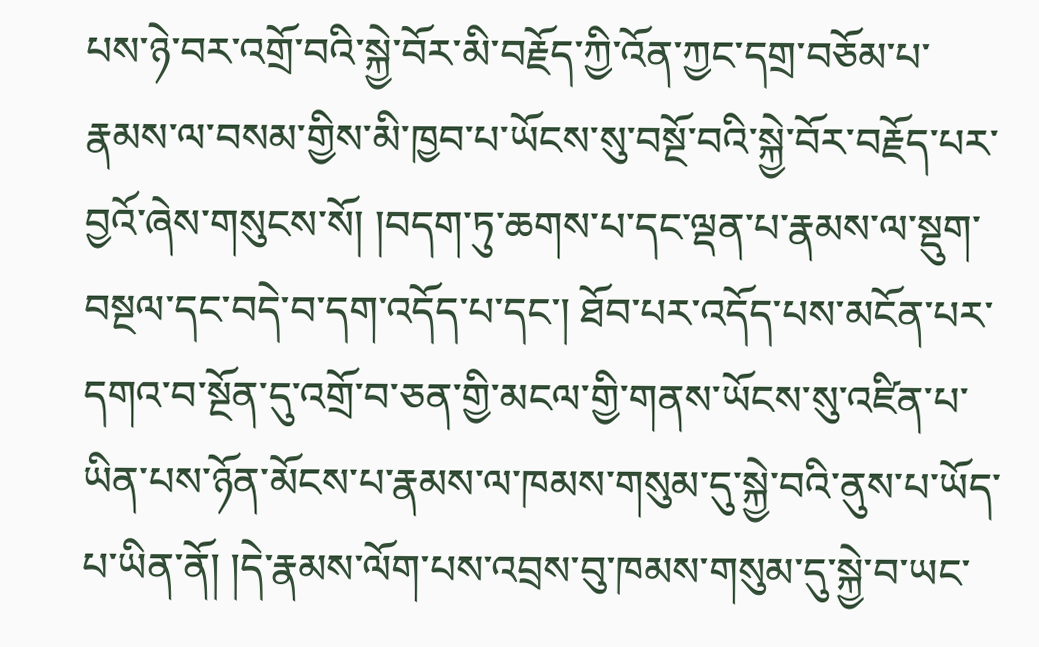པས་ཉེ་བར་འགྲོ་བའི་སྐྱེ་བོར་མི་བརྗོད་ཀྱི་འོན་ཀྱང་དགྲ་བཅོམ་པ་རྣམས་ལ་བསམ་གྱིས་མི་ཁྱབ་པ་ཡོངས་སུ་བསྔོ་བའི་སྐྱེ་བོར་བརྗོད་པར་བྱའོ་ཞེས་གསུངས་སོ། །བདག་ཏུ་ཆགས་པ་དང་ལྡན་པ་རྣམས་ལ་སྡུག་བསྔལ་དང་བདེ་བ་དག་འདོད་པ་དང་། ཐོབ་པར་འདོད་པས་མངོན་པར་དགའ་བ་སྔོན་དུ་འགྲོ་བ་ཅན་གྱི་མངལ་གྱི་གནས་ཡོངས་སུ་འཛིན་པ་ཡིན་པས་ཉོན་མོངས་པ་རྣམས་ལ་ཁམས་གསུམ་དུ་སྐྱེ་བའི་ནུས་པ་ཡོད་པ་ཡིན་ནོ། །དེ་རྣམས་ལོག་པས་འབྲས་བུ་ཁམས་གསུམ་དུ་སྐྱེ་བ་ཡང་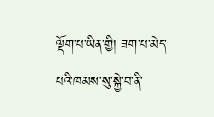ལྡོག་པ་ཡིན་གྱི། ཟག་པ་མེད་པའི་ཁམས་སུ་སྐྱེ་བ་ནི་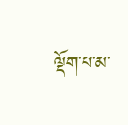ལྡོག་པ་མ་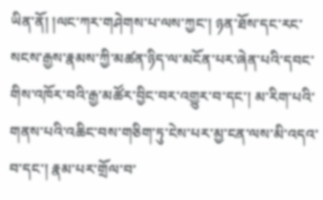ཡིན་ནོ། །ལང་ཀར་གཤེགས་པ་ལས་ཀྱང་། ཉན་ཐོས་དང་རང་སངས་རྒྱས་རྣམས་ཀྱི་མཚན་ཉིད་ལ་མངོན་པར་ཞེན་པའི་དབང་གིས་འཁོར་བའི་རྒྱ་མཚོར་བྱིང་བར་འགྱུར་བ་དང་། མ་རིག་པའི་གནས་པའི་འཆིང་བས་གཅིག་ཏུ་ངེས་པར་མྱ་ངན་ལས་མི་འདའ་བ་དང་། རྣམ་པར་གྲོལ་བ་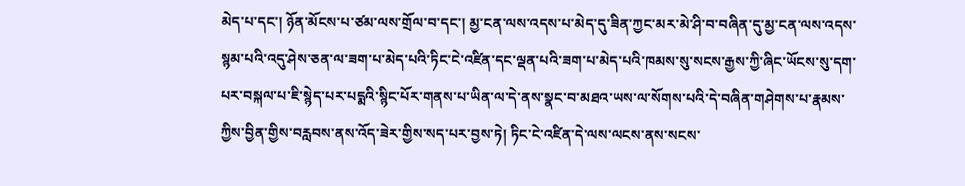མེད་པ་དང་། ཉོན་མོངས་པ་ཙམ་ལས་གྲོལ་བ་དང་། མྱ་ངན་ལས་འདས་པ་མེད་དུ་ཟིན་ཀྱང་མར་མེ་ཤི་བ་བཞིན་དུ་མྱ་ངན་ལས་འདས་སྙམ་པའི་འདུ་ཤེས་ཅན་ལ་ཟག་པ་མེད་པའི་ཏིང་ངེ་འཛིན་དང་ལྡན་པའི་ཟག་པ་མེད་པའི་ཁམས་སུ་སངས་རྒྱས་ཀྱི་ཞིང་ཡོངས་སུ་དག་པར་བསྐལ་པ་ཇི་སྙེད་པར་པདྨའི་སྙིང་པོར་གནས་པ་ཡིན་ལ་དེ་ནས་སྣང་བ་མཐའ་ཡས་ལ་སོགས་པའི་དེ་བཞིན་གཤེགས་པ་རྣམས་ཀྱིས་བྱིན་གྱིས་བརླབས་ནས་འོད་ཟེར་གྱིས་སད་པར་བྱས་ཏེ། ཏིང་ངེ་འཛིན་དེ་ལས་ལངས་ནས་སངས་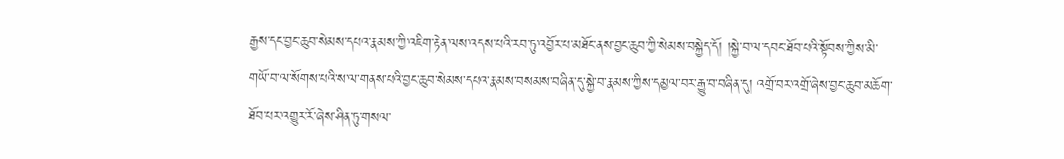རྒྱས་དང་བྱང་ཆུབ་སེམས་དཔའ་རྣམས་ཀྱི་འཇིག་རྟེན་ལས་འདས་པའི་རབ་ཏུ་འབྱོར་པ་མཐོང་ནས་བྱང་ཆུབ་ཀྱི་སེམས་བསྐྱེད་དོ། །སྐྱེ་བ་ལ་དབང་ཐོབ་པའི་སྟོབས་ཀྱིས་མི་གཡོ་བ་ལ་སོགས་པའི་ས་ལ་གནས་པའི་བྱང་ཆུབ་སེམས་དཔའ་རྣམས་བསམས་བཞིན་དུ་སྐྱེ་བ་རྣམས་ཀྱིས་དམྱལ་བར་རྒྱུ་བ་བཞིན་དུ། འགྲོ་བར་འགྲོ་ཞེས་བྱང་ཆུབ་མཆོག་ཐོབ་པར་འགྱུར་རོ་ཞེས་ཤིན་ཏུ་གསལ་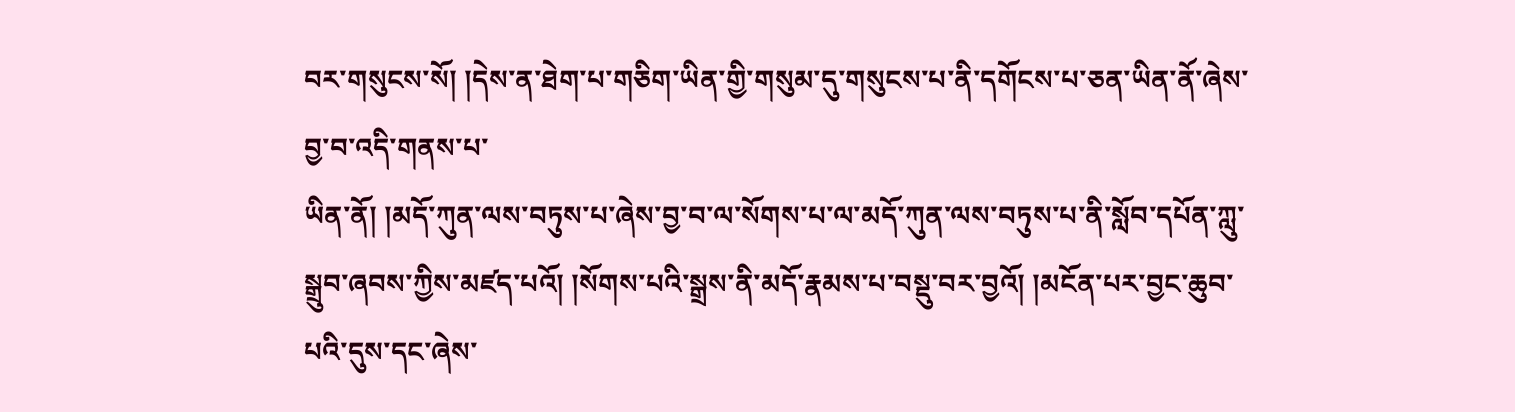བར་གསུངས་སོ། །དེས་ན་ཐེག་པ་གཅིག་ཡིན་གྱི་གསུམ་དུ་གསུངས་པ་ནི་དགོངས་པ་ཅན་ཡིན་ནོ་ཞེས་བྱ་བ་འདི་གནས་པ་
ཡིན་ནོ། །མདོ་ཀུན་ལས་བཏུས་པ་ཞེས་བྱ་བ་ལ་སོགས་པ་ལ་མདོ་ཀུན་ལས་བཏུས་པ་ནི་སློབ་དཔོན་ཀླུ་སྒྲུབ་ཞབས་ཀྱིས་མཛད་པའོ། །སོགས་པའི་སྒྲས་ནི་མདོ་རྣམས་པ་བསྡུ་བར་བྱའོ། །མངོན་པར་བྱང་ཆུབ་པའི་དུས་དང་ཞེས་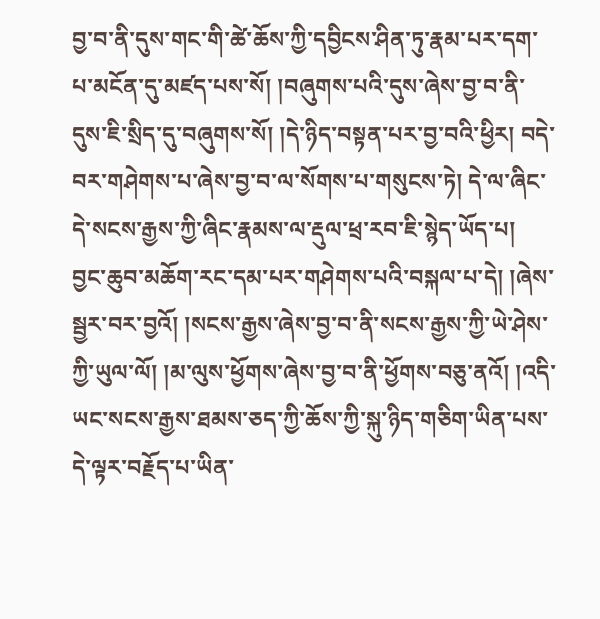བྱ་བ་ནི་དུས་གང་གི་ཚེ་ཆོས་ཀྱི་དབྱིངས་ཤིན་ཏུ་རྣམ་པར་དག་པ་མངོན་དུ་མཛད་པས་སོ། །བཞུགས་པའི་དུས་ཞེས་བྱ་བ་ནི་དུས་ཇི་སྲིད་དུ་བཞུགས་སོ། །དེ་ཉིད་བསྟན་པར་བྱ་བའི་ཕྱིར། བདེ་བར་གཤེགས་པ་ཞེས་བྱ་བ་ལ་སོགས་པ་གསུངས་ཏེ། དེ་ལ་ཞིང་དེ་སངས་རྒྱས་ཀྱི་ཞིང་རྣམས་ལ་རྡུལ་ཕྲ་རབ་ཇི་སྙེད་ཡོད་པ། བྱང་ཆུབ་མཆོག་རང་དམ་པར་གཤེགས་པའི་བསྐལ་པ་དེ། །ཞེས་སྦྱར་བར་བྱའོ། །སངས་རྒྱས་ཞེས་བྱ་བ་ནི་སངས་རྒྱས་ཀྱི་ཡེ་ཤེས་ཀྱི་ཡུལ་ལོ། །མ་ལུས་ཕྱོགས་ཞེས་བྱ་བ་ནི་ཕྱོགས་བཅུ་ནའོ། །འདི་ཡང་སངས་རྒྱས་ཐམས་ཅད་ཀྱི་ཆོས་ཀྱི་སྐུ་ཉིད་གཅིག་ཡིན་པས་དེ་ལྟར་བརྗོད་པ་ཡིན་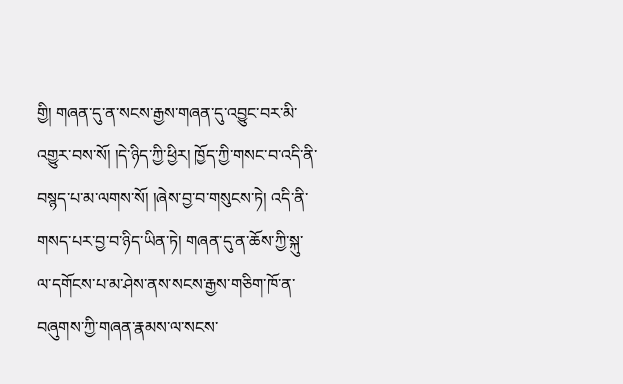གྱི། གཞན་དུ་ན་སངས་རྒྱས་གཞན་དུ་འབྱུང་བར་མི་འགྱུར་བས་སོ། །དེ་ཉིད་ཀྱི་ཕྱིར། ཁྱོད་ཀྱི་གསང་བ་འདི་ནི་བསྙད་པ་མ་ལགས་སོ། །ཞེས་བྱ་བ་གསུངས་ཏེ། འདི་ནི་གསད་པར་བྱ་བ་ཉིད་ཡིན་ཏེ། གཞན་དུ་ན་ཆོས་ཀྱི་སྐུ་ལ་དགོངས་པ་མ་ཤེས་ནས་སངས་རྒྱས་གཅིག་ཁོ་ན་བཞུགས་ཀྱི་གཞན་རྣམས་ལ་སངས་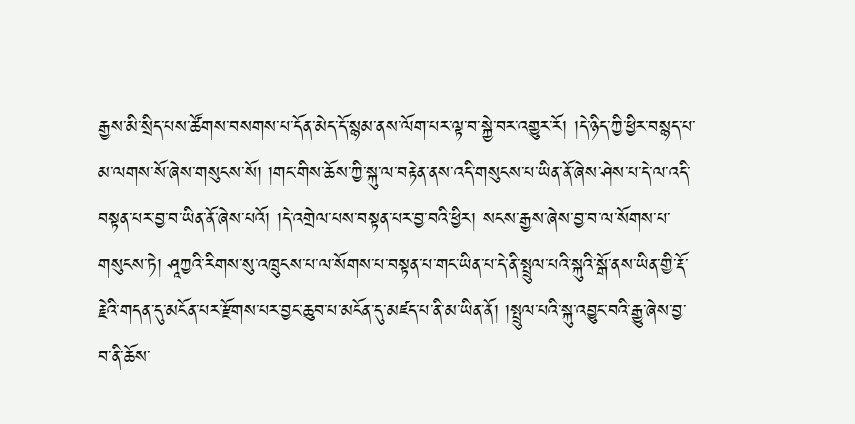རྒྱས་མི་སྲིད་པས་ཚོགས་བསགས་པ་དོན་མེད་དོ་སྙམ་ནས་ལོག་པར་ལྟ་བ་སྐྱེ་བར་འགྱུར་རོ། །དེ་ཉིད་ཀྱི་ཕྱིར་བསྙད་པ་མ་ལགས་སོ་ཞེས་གསུངས་སོ། །གང་གིས་ཆོས་ཀྱི་སྐུ་ལ་བརྟེན་ནས་འདི་གསུངས་པ་ཡིན་ནོ་ཞེས་ཤེས་པ་དེ་ལ་འདི་བསྟན་པར་བྱ་བ་ཡིན་ནོ་ཞེས་པའོ། །དེ་འགྲེལ་པས་བསྟན་པར་བྱ་བའི་ཕྱིར། སངས་རྒྱས་ཞེས་བྱ་བ་ལ་སོགས་པ་གསུངས་ཏེ། ཤཱཀྱའི་རིགས་སུ་འཁྲུངས་པ་ལ་སོགས་པ་བསྟན་པ་གང་ཡིན་པ་དེ་ནི་སྤྲུལ་པའི་སྐུའི་སྒོ་ནས་ཡིན་གྱི་རྡོ་རྗེའི་གདན་དུ་མངོན་པར་རྫོགས་པར་བྱང་ཆུབ་པ་མངོན་དུ་མཛད་པ་ནི་མ་ཡིན་ནོ། །སྤྲུལ་པའི་སྐུ་འབྱུང་བའི་རྒྱུ་ཞེས་བྱ་བ་ནི་ཆོས་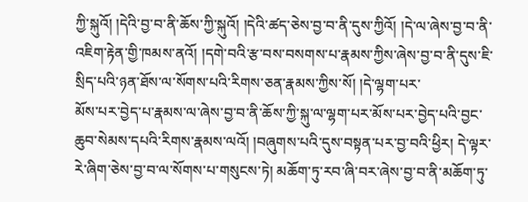ཀྱི་སྐུའོ། །དེའི་བྱ་བ་ནི་ཆོས་ཀྱི་སྐུའོ། །དེའི་ཚད་ཅེས་བྱ་བ་ནི་དུས་ཀྱིའོ། །དེ་ལ་ཞེས་བྱ་བ་ནི་འཇིག་རྟེན་གྱི་ཁམས་ནའོ། །དགེ་བའི་རྩ་བས་བསགས་པ་རྣམས་ཀྱིས་ཞེས་བྱ་བ་ནི་དུས་ཇི་སྲིད་པའི་ཉན་ཐོས་ལ་སོགས་པའི་རིགས་ཅན་རྣམས་ཀྱིས་སོ། །དེ་ལྷག་པར་
མོས་པར་བྱེད་པ་རྣམས་ལ་ཞེས་བྱ་བ་ནི་ཆོས་ཀྱི་སྐུ་ལ་ལྷག་པར་མོས་པར་བྱེད་པའི་བྱང་ཆུབ་སེམས་དཔའི་རིགས་རྣམས་ལའོ། །བཞུགས་པའི་དུས་བསྟན་པར་བྱ་བའི་ཕྱིར། དེ་ལྟར་རེ་ཞིག་ཅེས་བྱ་བ་ལ་སོགས་པ་གསུངས་ཏེ། མཆོག་ཏུ་རབ་ཞི་བར་ཞེས་བྱ་བ་ནི་མཆོག་ཏུ་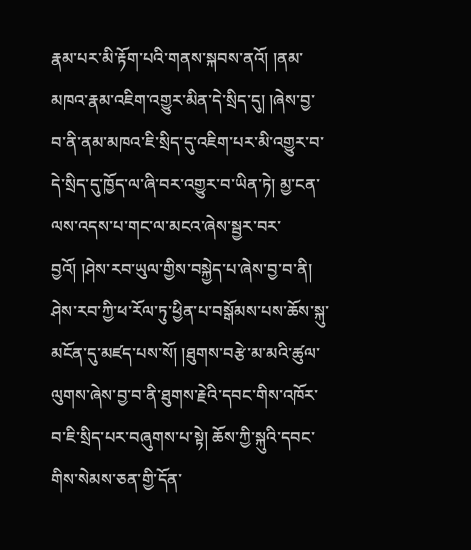རྣམ་པར་མི་རྟོག་པའི་གནས་སྐབས་ནའོ། །ནམ་མཁའ་རྣམ་འཇིག་འགྱུར་མིན་དེ་སྲིད་དུ། །ཞེས་བྱ་བ་ནི་ནམ་མཁའ་ཇི་སྲིད་དུ་འཇིག་པར་མི་འགྱུར་བ་དེ་སྲིད་དུ་ཁྱོད་ལ་ཞི་བར་འགྱུར་བ་ཡིན་ཏེ། མྱ་ངན་ལས་འདས་པ་གང་ལ་མངའ་ཞེས་སྦྱར་བར་བྱའོ། །ཤེས་རབ་ཡུལ་གྱིས་བསྐྱེད་པ་ཞེས་བྱ་བ་ནི། ཤེས་རབ་ཀྱི་ཕ་རོལ་ཏུ་ཕྱིན་པ་བསྒོམས་པས་ཆོས་སྐུ་མངོན་དུ་མཛད་པས་སོ། །ཐུགས་བརྩེ་མ་མའི་ཚུལ་ལུགས་ཞེས་བྱ་བ་ནི་ཐུགས་རྗེའི་དབང་གིས་འཁོར་བ་ཇི་སྲིད་པར་བཞུགས་པ་སྟེ། ཆོས་ཀྱི་སྐུའི་དབང་གིས་སེམས་ཅན་གྱི་དོན་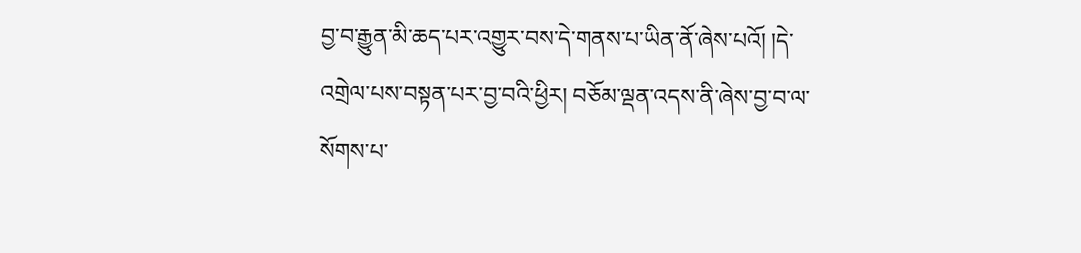བྱ་བ་རྒྱུན་མི་ཆད་པར་འགྱུར་བས་དེ་གནས་པ་ཡིན་ནོ་ཞེས་པའོ། །དེ་འགྲེལ་པས་བསྟན་པར་བྱ་བའི་ཕྱིར། བཅོམ་ལྡན་འདས་ནི་ཞེས་བྱ་བ་ལ་སོགས་པ་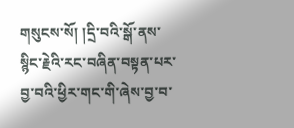གསུངས་སོ། །དྲི་བའི་སྒོ་ནས་སྙིང་རྗེའི་རང་བཞིན་བསྟན་པར་བྱ་བའི་ཕྱིར་གང་གི་ཞེས་བྱ་བ་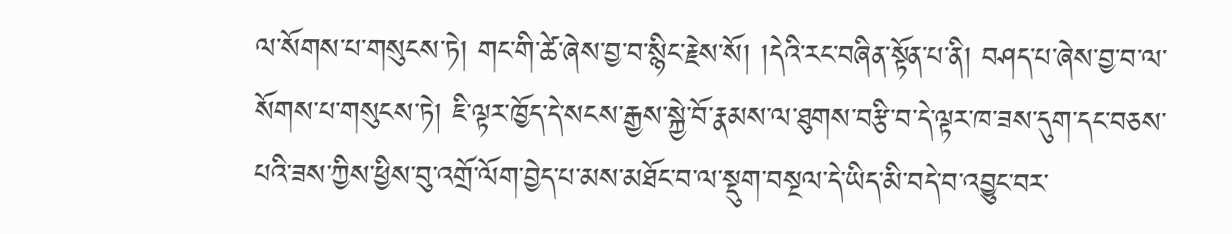ལ་སོགས་པ་གསུངས་ཏེ། གང་གི་ཚེ་ཞེས་བྱ་བ་སྙིང་རྗེས་སོ། །དེའི་རང་བཞིན་སྟོན་པ་ནི། བཤད་པ་ཞེས་བྱ་བ་ལ་སོགས་པ་གསུངས་ཏེ། ཇི་ལྟར་ཁྱོད་དེ་སངས་རྒྱས་སྐྱེ་བོ་རྣམས་ལ་ཐུགས་བརྩི་བ་དེ་ལྟར་ཁ་ཟས་དུག་དང་བཅས་པའི་ཟས་ཀྱིས་ཕྱིས་བུ་འགྲོ་ལོག་བྱེད་པ་མས་མཐོང་བ་ལ་སྡུག་བསྔལ་དེ་ཡིད་མི་བདེ་བ་འབྱུང་བར་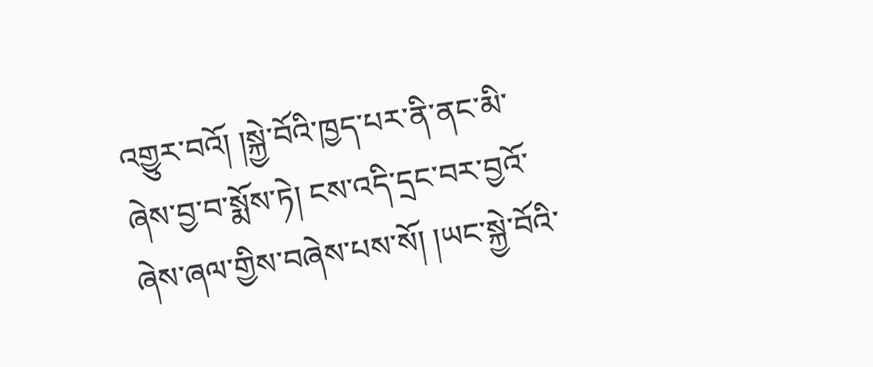འགྱུར་བའོ། །སྐྱེ་བོའི་ཁྱད་པར་ནི་ནང་མི་ཞེས་བྱ་བ་སྨོས་ཏེ། ངས་འདི་དྲང་བར་བྱའོ་ཞེས་ཞལ་གྱིས་བཞེས་པས་སོ། །ཡང་སྐྱེ་བོའི་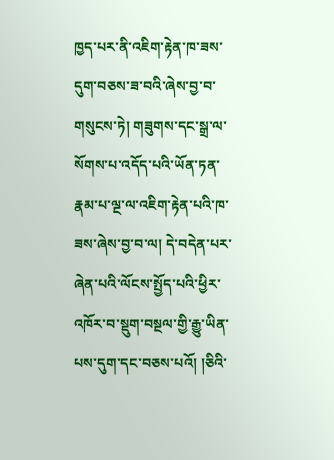ཁྱད་པར་ནི་འཇིག་རྟེན་ཁ་ཟས་དུག་བཅས་ཟ་བའི་ཞེས་བྱ་བ་གསུངས་ཏེ། གཟུགས་དང་སྒྲ་ལ་སོགས་པ་འདོད་པའི་ཡོན་ཏན་རྣམ་པ་ལྔ་ལ་འཇིག་རྟེན་པའི་ཁ་ཟས་ཞེས་བྱ་བ་ལ། དེ་བདེན་པར་ཞེན་པའི་ལོངས་སྤྱོད་པའི་ཕྱིར་འཁོར་བ་སྡུག་བསྔལ་གྱི་རྒྱུ་ཡིན་པས་དུག་དང་བཅས་པའོ། །ཅིའི་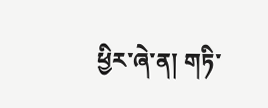ཕྱིར་ཞེ་ན། གཏི་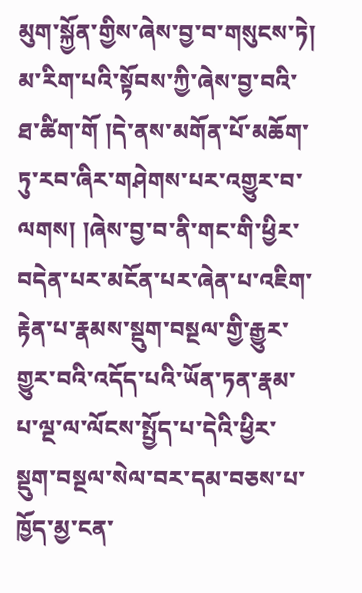མུག་སྐྱོན་གྱིས་ཞེས་བྱ་བ་གསུངས་ཏེ། མ་རིག་པའི་སྟོབས་ཀྱི་ཞེས་བྱ་བའི་ཐ་ཚིག་གོ །དེ་ནས་མགོན་པོ་མཆོག་ཏུ་རབ་ཞིར་གཤེགས་པར་འགྱུར་བ་ལགས། །ཞེས་བྱ་བ་ནི་གང་གི་ཕྱིར་བདེན་པར་མངོན་པར་ཞེན་པ་འཇིག་རྟེན་པ་རྣམས་སྡུག་བསྔལ་གྱི་རྒྱུར་
གྱུར་བའི་འདོད་པའི་ཡོན་ཏན་རྣམ་པ་ལྔ་ལ་ལོངས་སྤྱོད་པ་དེའི་ཕྱིར་སྡུག་བསྔལ་སེལ་བར་དམ་བཅས་པ་ཁྱོད་མྱ་ངན་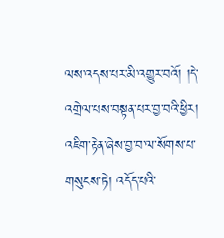ལས་འདས་པར་མི་འགྱུར་བའོ། །དེ་འགྲེལ་པས་བསྟན་པར་བྱ་བའི་ཕྱིར། འཇིག་རྟེན་ཞེས་བྱ་བ་ལ་སོགས་པ་གསུངས་ཏེ། འདོད་པའི་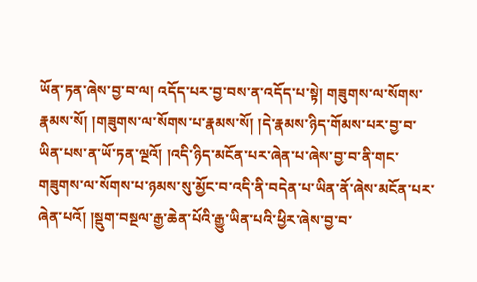ཡོན་ཏན་ཞེས་བྱ་བ་ལ། འདོད་པར་བྱ་བས་ན་འདོད་པ་སྟེ། གཟུགས་ལ་སོགས་རྣམས་སོ། །གཟུགས་ལ་སོགས་པ་རྣམས་སོ། །དེ་རྣམས་ཉིད་གོམས་པར་བྱ་བ་ཡིན་པས་ན་ཡོ་ཏན་ལྔའོ། །འདི་ཉིད་མངོན་པར་ཞེན་པ་ཞེས་བྱ་བ་ནི་གང་གཟུགས་ལ་སོགས་པ་ཉམས་སུ་མྱོང་བ་འདི་ནི་བདེན་པ་ཡིན་ནོ་ཞེས་མངོན་པར་ཞེན་པའོ། །སྡུག་བསྔལ་རྒྱ་ཆེན་པོའི་རྒྱུ་ཡིན་པའི་ཕྱིར་ཞེས་བྱ་བ་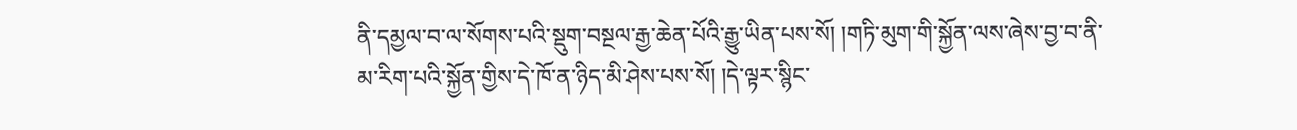ནི་དམྱལ་བ་ལ་སོགས་པའི་སྡུག་བསྔལ་རྒྱ་ཆེན་པོའི་རྒྱུ་ཡིན་པས་སོ། །གཏི་མུག་གི་སྐྱོན་ལས་ཞེས་བྱ་བ་ནི་མ་རིག་པའི་སྐྱོན་གྱིས་དེ་ཁོ་ན་ཉིད་མི་ཤེས་པས་སོ། །དེ་ལྟར་སྙིང་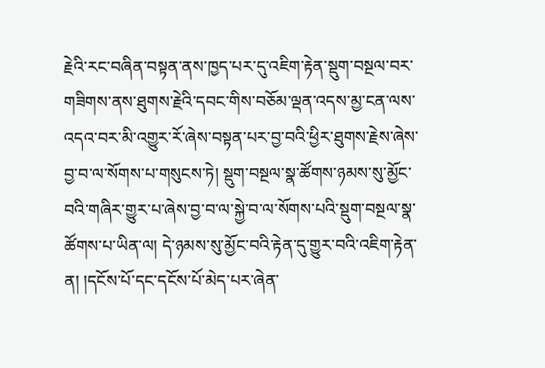རྗེའི་རང་བཞིན་བསྟན་ནས་ཁྱད་པར་དུ་འཇིག་རྟེན་སྡུག་བསྔལ་བར་གཟིགས་ནས་ཐུགས་རྗེའི་དབང་གིས་བཅོམ་ལྡན་འདས་མྱ་ངན་ལས་འདའ་བར་མི་འགྱུར་རོ་ཞེས་བསྟན་པར་བྱ་བའི་ཕྱིར་ཐུགས་རྗེས་ཞེས་བྱ་བ་ལ་སོགས་པ་གསུངས་ཏེ། སྡུག་བསྔལ་སྣ་ཚོགས་ཉམས་སུ་མྱོང་བའི་གཞིར་གྱུར་པ་ཞེས་བྱ་བ་ལ་སྐྱེ་བ་ལ་སོགས་པའི་སྡུག་བསྔལ་སྣ་ཚོགས་པ་ཡིན་ལ། དེ་ཉམས་སུ་མྱོང་བའི་རྟེན་དུ་གྱུར་བའི་འཇིག་རྟེན་ན། །དངོས་པོ་དང་དངོས་པོ་མེད་པར་ཞེན་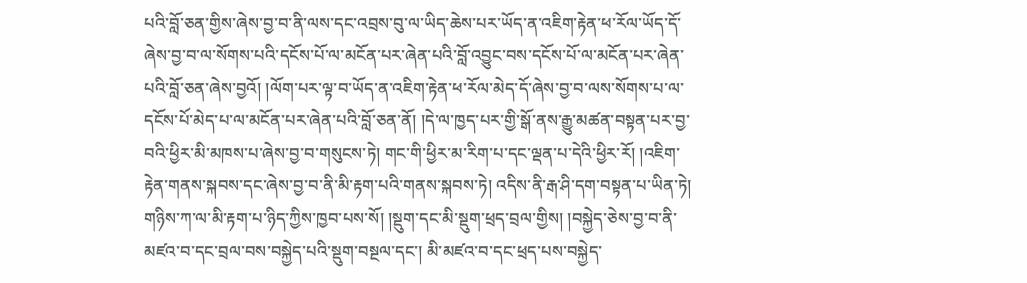པའི་བློ་ཅན་གྱིས་ཞེས་བྱ་བ་ནི་ལས་དང་འབྲས་བུ་ལ་ཡིད་ཆེས་པར་ཡོད་ན་འཇིག་རྟེན་ཕ་རོལ་ཡོད་དོ་ཞེས་བྱ་བ་ལ་སོགས་པའི་དངོས་པོ་ལ་མངོན་པར་ཞེན་པའི་བློ་འབྱུང་བས་དངོས་པོ་ལ་མངོན་པར་ཞེན་པའི་བློ་ཅན་ཞེས་བྱའོ། །ལོག་པར་ལྟ་བ་ཡོད་ན་འཇིག་རྟེན་ཕ་རོལ་མེད་དོ་ཞེས་བྱ་བ་ལས་སོགས་པ་ལ་དངོས་པོ་མེད་པ་ལ་མངོན་པར་ཞེན་པའི་བློ་ཅན་ནོ། །དེ་ལ་ཁྱད་པར་གྱི་སྒོ་ནས་རྒྱུ་མཚན་བསྟན་པར་བྱ་བའི་ཕྱིར་མི་མཁས་པ་ཞེས་བྱ་བ་གསུངས་ཏེ། གང་གི་ཕྱིར་མ་རིག་པ་དང་ལྡན་པ་དེའི་ཕྱིར་རོ། །འཇིག་རྟེན་གནས་སྐབས་དང་ཞེས་བྱ་བ་ནི་མི་རྟག་པའི་གནས་སྐབས་ཏེ། འདིས་ནི་རྒ་ཤི་དག་བསྟན་པ་ཡིན་ཏེ། གཉིས་ཀ་ལ་མི་རྟག་པ་ཉིད་ཀྱིས་ཁྱབ་པས་སོ། །སྡུག་དང་མི་སྡུག་ཕྲད་བྲལ་གྱིས། །བསྐྱེད་ཅེས་བྱ་བ་ནི་མཛའ་བ་དང་བྲལ་བས་བསྐྱེད་པའི་སྡུག་བསྔལ་དང་། མི་མཛའ་བ་དང་ཕྲད་པས་བསྐྱེད་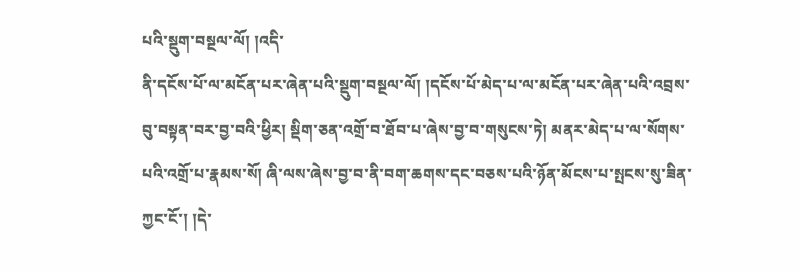པའི་སྡུག་བསྔལ་ལོ། །འདི་
ནི་དངོས་པོ་ལ་མངོན་པར་ཞེན་པའི་སྡུག་བསྔལ་ལོ། །དངོས་པོ་མེད་པ་ལ་མངོན་པར་ཞེན་པའི་འབྲས་བུ་བསྟན་བར་བྱ་བའི་ཕྱིར། སྡིག་ཅན་འགྲོ་བ་ཐོབ་པ་ཞེས་བྱ་བ་གསུངས་ཏེ། མནར་མེད་པ་ལ་སོགས་པའི་འགྲོ་པ་རྣམས་སོ། ཞི་ལས་ཞེས་བྱ་བ་ནི་བག་ཆགས་དང་བཅས་པའི་ཉོན་མོངས་པ་སྤངས་སུ་ཟིན་ཀྱང་ངོ་། །དེ་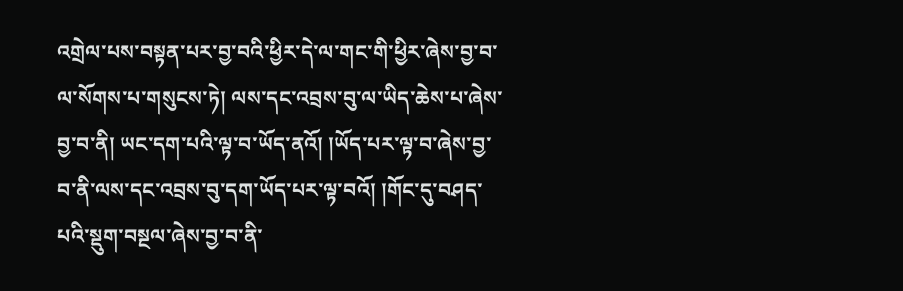འགྲེལ་པས་བསྟན་པར་བྱ་བའི་ཕྱིར་དེ་ལ་གང་གི་ཕྱིར་ཞེས་བྱ་བ་ལ་སོགས་པ་གསུངས་ཏེ། ལས་དང་འབྲས་བུ་ལ་ཡིད་ཆེས་པ་ཞེས་བྱ་བ་ནི། ཡང་དག་པའི་ལྟ་བ་ཡོད་ནའོ། །ཡོད་པར་ལྟ་བ་ཞེས་བྱ་བ་ནི་ལས་དང་འབྲས་བུ་དག་ཡོད་པར་ལྟ་བའོ། །གོང་དུ་བཤད་པའི་སྡུག་བསྔལ་ཞེས་བྱ་བ་ནི་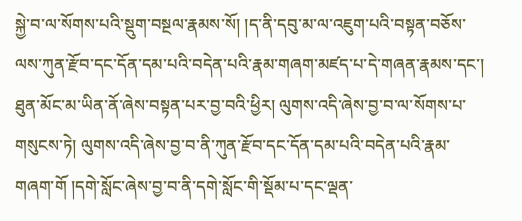སྐྱེ་བ་ལ་སོགས་པའི་སྡུག་བསྔལ་རྣམས་སོ། །ད་ནི་དབུ་མ་ལ་འཇུག་པའི་བསྟན་བཅོས་ལས་ཀུན་རྫོབ་དང་དོན་དམ་པའི་བདེན་པའི་རྣམ་གཞག་མཛད་པ་དེ་གཞན་རྣམས་དང་། ཐུན་མོང་མ་ཡིན་ནོ་ཞེས་བསྟན་པར་བྱ་བའི་ཕྱིར། ལུགས་འདི་ཞེས་བྱ་བ་ལ་སོགས་པ་གསུངས་ཏེ། ལུགས་འདི་ཞེས་བྱ་བ་ནི་ཀུན་རྫོབ་དང་དོན་དམ་པའི་བདེན་པའི་རྣམ་གཞག་གོ །དགེ་སློང་ཞེས་བྱ་བ་ནི་དགེ་སློང་གི་སྡོམ་པ་དང་ལྡན་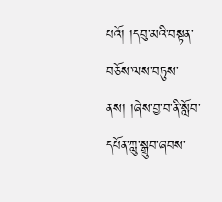པའོ། །དབུ་མའི་བསྟན་བཅོས་ལས་བཏུས་ནས། །ཞེས་བྱ་བ་ནི་སློབ་དཔོན་ཀླུ་སྒྲུབ་ཞབས་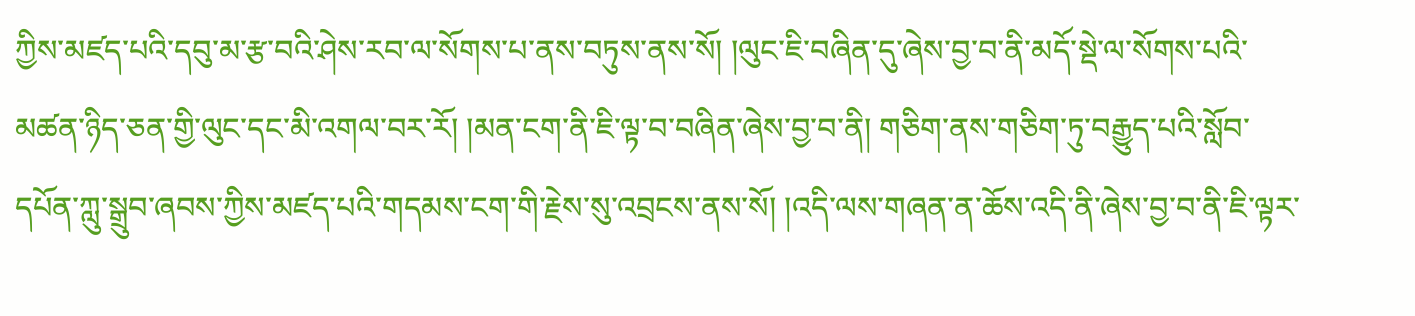ཀྱིས་མཛད་པའི་དབུ་མ་རྩ་བའི་ཤེས་རབ་ལ་སོགས་པ་ནས་བཏུས་ནས་སོ། །ལུང་ཇི་བཞིན་དུ་ཞེས་བྱ་བ་ནི་མདོ་སྡེ་ལ་སོགས་པའི་མཚན་ཉིད་ཅན་གྱི་ལུང་དང་མི་འགལ་བར་རོ། །མན་ངག་ནི་ཇི་ལྟ་བ་བཞིན་ཞེས་བྱ་བ་ནི། གཅིག་ནས་གཅིག་ཏུ་བརྒྱུད་པའི་སློབ་དཔོན་ཀླུ་སྒྲུབ་ཞབས་ཀྱིས་མཛད་པའི་གདམས་ངག་གི་རྗེས་སུ་འབྲངས་ནས་སོ། །འདི་ལས་གཞན་ན་ཆོས་འདི་ནི་ཞེས་བྱ་བ་ནི་ཇི་ལྟར་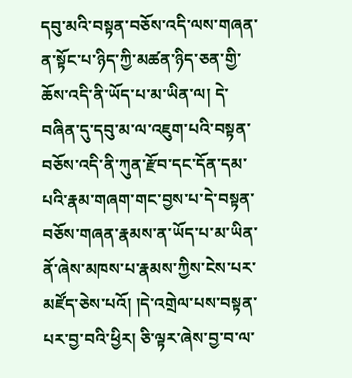དབུ་མའི་བསྟན་བཅོས་འདི་ལས་གཞན་ན་སྟོང་པ་ཉིད་ཀྱི་མཚན་ཉིད་ཅན་གྱི་ཆོས་འདི་ནི་ཡོད་པ་མ་ཡིན་ལ། དེ་བཞིན་དུ་དབུ་མ་ལ་འཇུག་པའི་བསྟན་བཅོས་འདི་ནི་ཀུན་རྫོབ་དང་དོན་དམ་པའི་རྣམ་གཞག་གང་བྱས་པ་དེ་བསྟན་བཅོས་གཞན་རྣམས་ན་ཡོད་པ་མ་ཡིན་ནོ་ཞེས་མཁས་པ་རྣམས་ཀྱིས་ངེས་པར་མཛོད་ཅེས་པའོ། །དེ་འགྲེལ་པས་བསྟན་པར་བྱ་བའི་ཕྱིར། ཅི་ལྟར་ཞེས་བྱ་བ་ལ་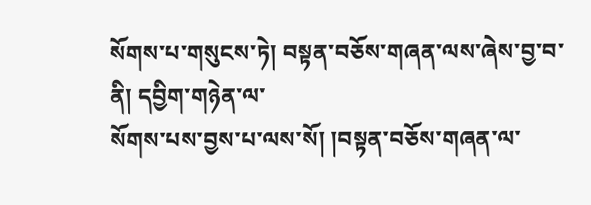སོགས་པ་གསུངས་ཏེ། བསྟན་བཅོས་གཞན་ལས་ཞེས་བྱ་བ་ནི། དབྱིག་གཉེན་ལ་
སོགས་པས་བྱས་པ་ལས་སོ། །བསྟན་བཅོས་གཞན་ལ་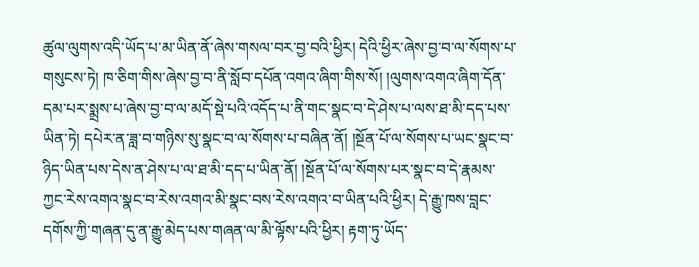ཚུལ་ལུགས་འདི་ཡོད་པ་མ་ཡིན་ནོ་ཞེས་གསལ་བར་བྱ་བའི་ཕྱིར། དེའི་ཕྱིར་ཞེས་བྱ་བ་ལ་སོགས་པ་གསུངས་ཏེ། ཁ་ཅིག་གིས་ཞེས་བྱ་བ་ནི་སློབ་དཔོན་འགའ་ཞིག་གིས་སོ། །ལུགས་འགའ་ཞིག་དོན་དམ་པར་སྨྲས་པ་ཞེས་བྱ་བ་ལ་མདོ་སྡེ་པའི་འདོད་པ་ནི་གང་སྣང་བ་དེ་ཤེས་པ་ལས་ཐ་མི་དད་པས་ཡིན་ཏེ། དཔེར་ན་ཟླ་བ་གཉིས་སུ་སྣང་བ་ལ་སོགས་པ་བཞིན་ནོ། །སྔོན་པོ་ལ་སོགས་པ་ཡང་སྣང་བ་ཉིད་ཡིན་པས་དེས་ན་ཤེས་པ་ལ་ཐ་མི་དད་པ་ཡིན་ནོ། །སྔོན་པོ་ལ་སོགས་པར་སྣང་བ་དེ་རྣམས་ཀྱང་རེས་འགའ་སྣང་བ་རེས་འགའ་མི་སྣང་བས་རེས་འགའ་བ་ཡིན་པའི་ཕྱིར། དེ་རྒྱུ་ཁས་བླང་དགོས་ཀྱི་གཞན་དུ་ན་རྒྱུ་མེད་པས་གཞན་ལ་མི་ལྟོས་པའི་ཕྱིར། རྟག་ཏུ་ཡོད་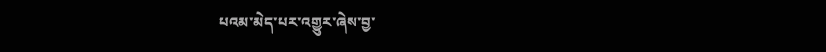པའམ་མེད་པར་འགྱུར་ཞེས་བྱ་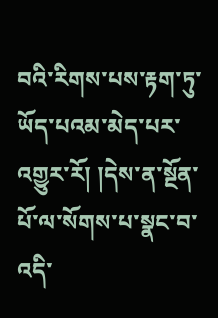བའི་རིགས་པས་རྟག་ཏུ་ཡོད་པའམ་མེད་པར་འགྱུར་རོ། །དེས་ན་སྔོན་པོ་ལ་སོགས་པ་སྣང་བ་འདི་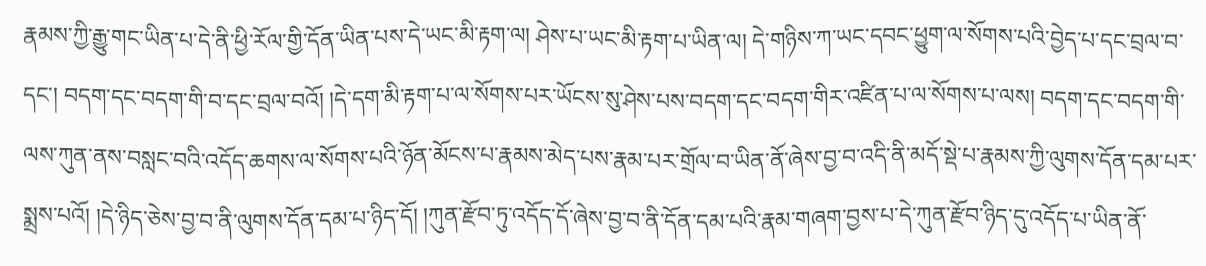རྣམས་ཀྱི་རྒྱུ་གང་ཡིན་པ་དེ་ནི་ཕྱི་རོལ་གྱི་དོན་ཡིན་པས་དེ་ཡང་མི་རྟག་ལ། ཤེས་པ་ཡང་མི་རྟག་པ་ཡིན་ལ། དེ་གཉིས་ཀ་ཡང་དབང་ཕྱུག་ལ་སོགས་པའི་བྱེད་པ་དང་བྲལ་བ་དང་། བདག་དང་བདག་གི་བ་དང་བྲལ་བའོ། །དེ་དག་མི་རྟག་པ་ལ་སོགས་པར་ཡོངས་སུ་ཤེས་པས་བདག་དང་བདག་གིར་འཛིན་པ་ལ་སོགས་པ་ལས། བདག་དང་བདག་གི་ལས་ཀུན་ནས་བསླང་བའི་འདོད་ཆགས་ལ་སོགས་པའི་ཉོན་མོངས་པ་རྣམས་མེད་པས་རྣམ་པར་གྲོལ་བ་ཡིན་ནོ་ཞེས་བྱ་བ་འདི་ནི་མདོ་སྡེ་པ་རྣམས་ཀྱི་ལུགས་དོན་དམ་པར་སྨྲས་པའོ། །དེ་ཉིད་ཅེས་བྱ་བ་ནི་ལུགས་དོན་དམ་པ་ཉིད་དོ། །ཀུན་རྫོབ་ཏུ་འདོད་དོ་ཞེས་བྱ་བ་ནི་དོན་དམ་པའི་རྣམ་གཞག་བྱས་པ་དེ་ཀུན་རྫོབ་ཉིད་དུ་འདོད་པ་ཡིན་ནོ་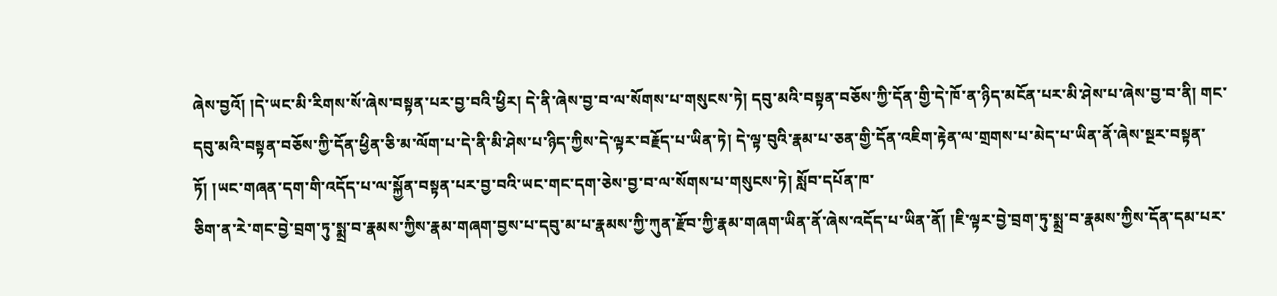ཞེས་བྱའོ། །དེ་ཡང་མི་རིགས་སོ་ཞེས་བསྟན་པར་བྱ་བའི་ཕྱིར། དེ་ནི་ཞེས་བྱ་བ་ལ་སོགས་པ་གསུངས་ཏེ། དབུ་མའི་བསྟན་བཅོས་ཀྱི་དོན་གྱི་དེ་ཁོ་ན་ཉིད་མངོན་པར་མི་ཤེས་པ་ཞེས་བྱ་བ་ནི། གང་དབུ་མའི་བསྟན་བཅོས་ཀྱི་དོན་ཕྱིན་ཅི་མ་ལོག་པ་དེ་ནི་མི་ཤེས་པ་ཉིད་ཀྱིས་དེ་ལྟར་བརྗོད་པ་ཡིན་ཏེ། དེ་ལྟ་བུའི་རྣམ་པ་ཅན་གྱི་དོན་འཇིག་རྟེན་ལ་གྲགས་པ་མེད་པ་ཡིན་ནོ་ཞེས་སྔར་བསྟན་ཏོ། །ཡང་གཞན་དག་གི་འདོད་པ་ལ་སྐྱོན་བསྟན་པར་བྱ་བའི་ཡང་གང་དག་ཅེས་བྱ་བ་ལ་སོགས་པ་གསུངས་ཏེ། སློབ་དཔོན་ཁ་
ཅིག་ན་རེ་གང་བྱེ་བྲག་ཏུ་སྨྲ་བ་རྣམས་ཀྱིས་རྣམ་གཞག་བྱས་པ་དབུ་མ་པ་རྣམས་ཀྱི་ཀུན་རྫོབ་ཀྱི་རྣམ་གཞག་ཡིན་ནོ་ཞེས་འདོད་པ་ཡིན་ནོ། །ཇི་ལྟར་བྱེ་བྲག་ཏུ་སྨྲ་བ་རྣམས་ཀྱིས་དོན་དམ་པར་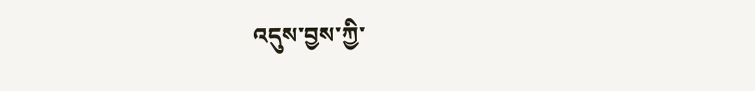འདུས་བྱས་ཀྱི་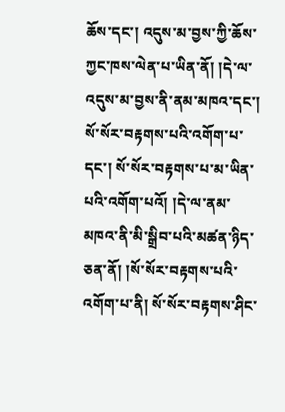ཆོས་དང་། འདུས་མ་བྱས་ཀྱི་ཆོས་ཀྱང་ཁས་ལེན་པ་ཡིན་ནོ། །དེ་ལ་འདུས་མ་བྱས་ནི་ནམ་མཁའ་དང་། སོ་སོར་བརྟགས་པའི་འགོག་པ་དང་། སོ་སོར་བརྟགས་པ་མ་ཡིན་པའི་འགོག་པའོ། །དེ་ལ་ནམ་མཁའ་ནི་མི་སྒྲིབ་པའི་མཚན་ཉིད་ཅན་ནོ། །སོ་སོར་བརྟགས་པའི་འགོག་པ་ནི། སོ་སོར་བརྟགས་ཤིང་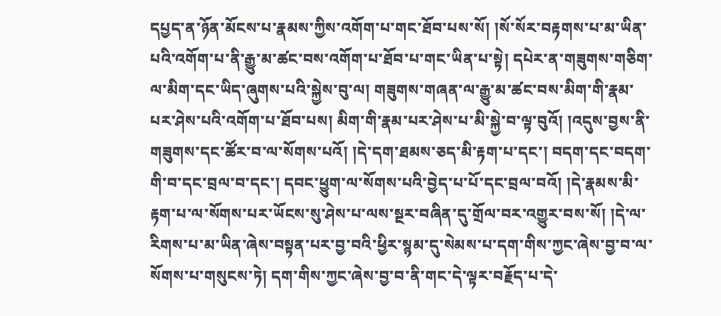དཔྱད་ན་ཉོན་མོངས་པ་རྣམས་ཀྱིས་འགོག་པ་གང་ཐོབ་པས་སོ། །སོ་སོར་བརྟགས་པ་མ་ཡིན་པའི་འགོག་པ་ནི་རྒྱུ་མ་ཚང་བས་འགོག་པ་ཐོབ་པ་གང་ཡིན་པ་སྟེ། དཔེར་ན་གཟུགས་གཅིག་ལ་མིག་དང་ཡིད་ཞུགས་པའི་སྐྱེས་བུ་ལ། གཟུགས་གཞན་ལ་རྒྱུ་མ་ཚང་བས་མིག་གི་རྣམ་པར་ཤེས་པའི་འགོག་པ་ཐོབ་པས། མིག་གི་རྣམ་པར་ཤེས་པ་མི་སྐྱེ་བ་ལྟ་བུའོ། །འདུས་བྱས་ནི་གཟུགས་དང་ཚོར་བ་ལ་སོགས་པའོ། །དེ་དག་ཐམས་ཅད་མི་རྟག་པ་དང་། བདག་དང་བདག་གི་བ་དང་བྲལ་བ་དང་། དབང་ཕྱུག་ལ་སོགས་པའི་བྱེད་པ་པོ་དང་བྲལ་བའོ། །དེ་རྣམས་མི་རྟག་པ་ལ་སོགས་པར་ཡོངས་སུ་ཤེས་པ་ལས་སྔར་བཞིན་དུ་གྲོལ་བར་འགྱུར་བས་སོ། །དེ་ལ་རིགས་པ་མ་ཡིན་ཞེས་བསྟན་པར་བྱ་བའི་ཕྱིར་སྙམ་དུ་སེམས་པ་དག་གིས་ཀྱང་ཞེས་བྱ་བ་ལ་སོགས་པ་གསུངས་ཏེ། དག་གིས་ཀྱང་ཞེས་བྱ་བ་ནི་གང་དེ་ལྟར་བརྗོད་པ་དེ་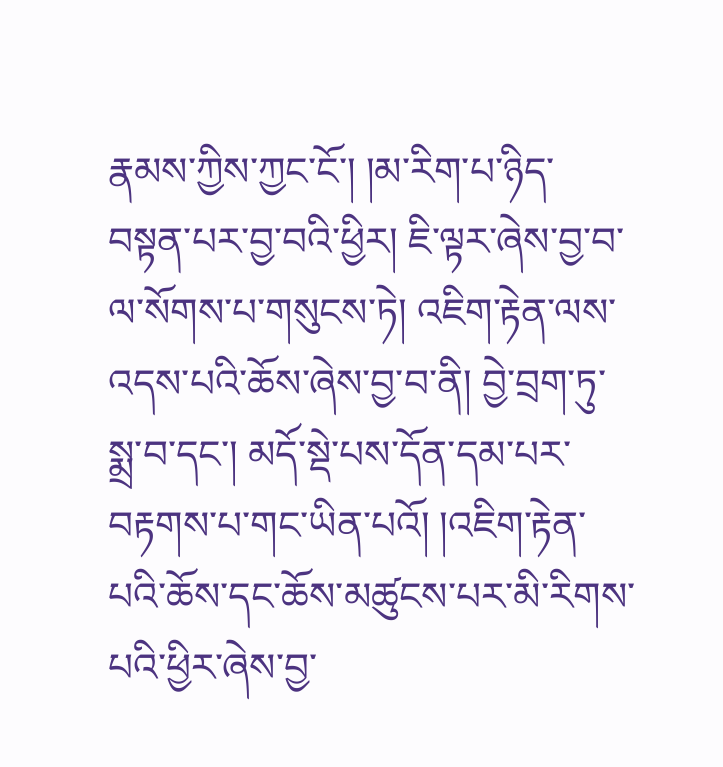རྣམས་ཀྱིས་ཀྱང་ངོ་། །མ་རིག་པ་ཉིད་བསྟན་པར་བྱ་བའི་ཕྱིར། ཇི་ལྟར་ཞེས་བྱ་བ་ལ་སོགས་པ་གསུངས་ཏེ། འཇིག་རྟེན་ལས་འདས་པའི་ཆོས་ཞེས་བྱ་བ་ནི། བྱེ་བྲག་ཏུ་སྨྲ་བ་དང་། མདོ་སྡེ་པས་དོན་དམ་པར་བརྟགས་པ་གང་ཡིན་པའོ། །འཇིག་རྟེན་པའི་ཆོས་དང་ཆོས་མཚུངས་པར་མི་རིགས་པའི་ཕྱིར་ཞེས་བྱ་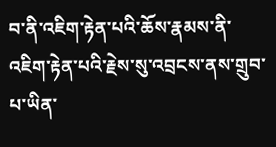བ་ནི་འཇིག་རྟེན་པའི་ཆོས་རྣམས་ནི་འཇིག་རྟེན་པའི་རྗེས་སུ་འབྲངས་ནས་གྲུབ་པ་ཡིན་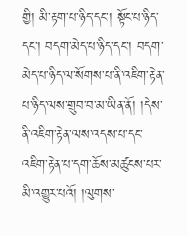གྱི། མི་རྟག་པ་ཉིད་དང་། སྟོང་པ་ཉིད་དང་། བདག་མེད་པ་ཉིད་དང་། བདག་མེད་པ་ཉིད་ལ་སོགས་པ་ནི་འཇིག་རྟེན་པ་ཉིད་ལས་གྲུབ་བ་མ་ཡིན་ནོ། །དེས་ནི་འཇིག་རྟེན་ལས་འདས་པ་དང་འཇིག་རྟེན་པ་དག་ཆོས་མཚུངས་པར་མི་འགྱུར་པའོ། །ལུགས་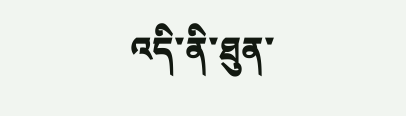འདི་ནི་ཐུན་